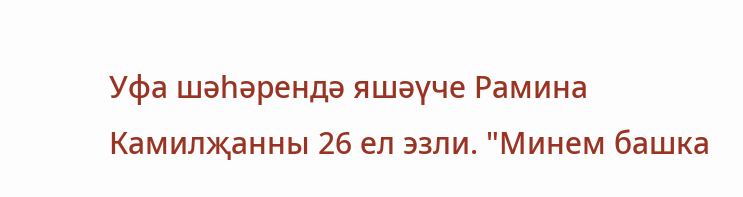Уфа шәһәрендә яшәүче Рамина Камилҗанны 26 ел эзли. "Минем башка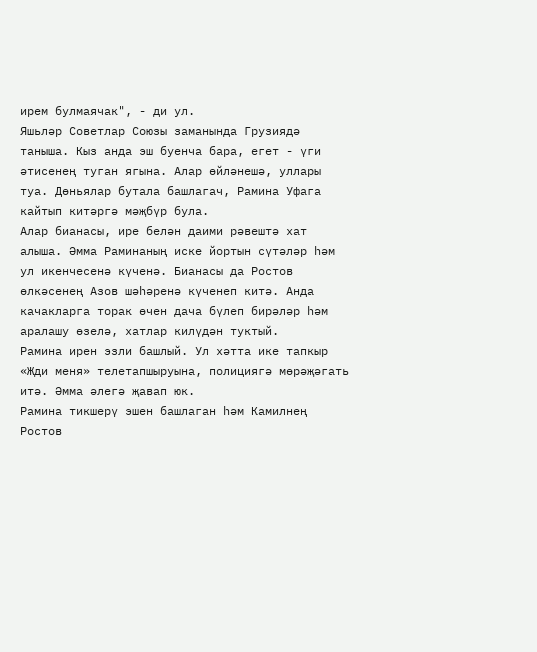ирем булмаячак", - ди ул.
Яшьләр Советлар Союзы заманында Грузиядә таныша. Кыз анда эш буенча бара, егет - үги әтисенең туган ягына. Алар өйләнешә, уллары туа. Дөньялар бутала башлагач, Рамина Уфага кайтып китәргә мәҗбүр була.
Алар бианасы, ире белән даими рәвештә хат алыша. Әмма Раминаның иске йортын сүтәләр һәм ул икенчесенә күченә. Бианасы да Ростов өлкәсенең Азов шәһәренә күченеп китә. Анда качакларга торак өчен дача бүлеп бирәләр һәм аралашу өзелә, хатлар килүдән туктый.
Рамина ирен эзли башлый. Ул хәтта ике тапкыр «Жди меня» телетапшыруына, полициягә мөрәҗәгать итә. Әмма әлегә җавап юк.
Рамина тикшерү эшен башлаган һәм Камилнең Ростов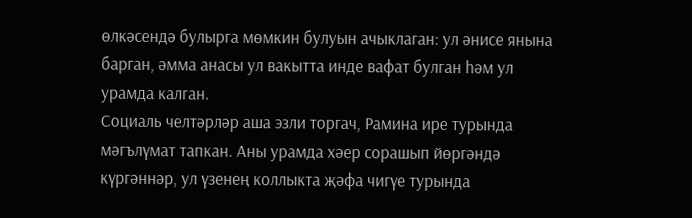өлкәсендә булырга мөмкин булуын ачыклаган: ул әнисе янына барган, әмма анасы ул вакытта инде вафат булган һәм ул урамда калган.
Социаль челтәрләр аша эзли торгач, Рамина ире турында мәгълүмат тапкан. Аны урамда хәер сорашып йөргәндә күргәннәр, ул үзенең коллыкта җәфа чигүе турында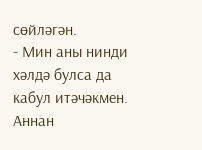сөйләгән.
- Мин аны нинди хәлдә булса да кабул итәчәкмен. Аннан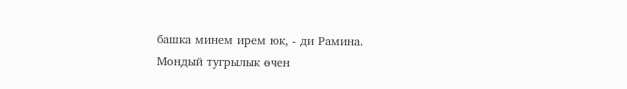башка минем ирем юк, - ди Рамина.
Мондый тугрылык өчен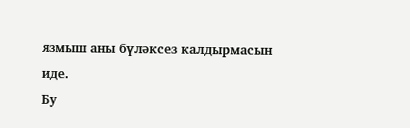язмыш аны бүләксез калдырмасын иде.
Бу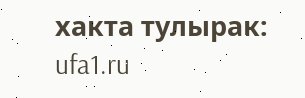хакта тулырак: ufa1.ru